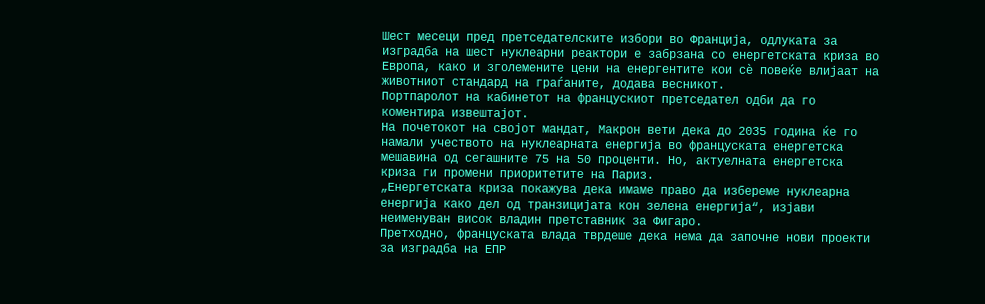Шест месеци пред претседателските избори во Франција, одлуката за изградба на шест нуклеарни реактори е забрзана со енергетската криза во Европа, како и зголемените цени на енергентите кои сè повеќе влијаат на животниот стандард на граѓаните, додава весникот.
Портпаролот на кабинетот на францускиот претседател одби да го коментира извештајот.
На почетокот на својот мандат, Макрон вети дека до 2035 година ќе го намали учеството на нуклеарната енергија во француската енергетска мешавина од сегашните 75 на 50 проценти. Но, актуелната енергетска криза ги промени приоритетите на Париз.
„Енергетската криза покажува дека имаме право да избереме нуклеарна енергија како дел од транзицијата кон зелена енергија“, изјави неименуван висок владин претставник за Фигаро.
Претходно, француската влада тврдеше дека нема да започне нови проекти за изградба на ЕПР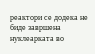реактори се додека не биде завршена нуклеарката во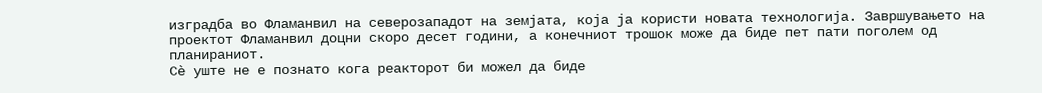изградба во Фламанвил на северозападот на земјата, која ја користи новата технологија. Завршувањето на проектот Фламанвил доцни скоро десет години, а конечниот трошок може да биде пет пати поголем од планираниот.
Сè уште не е познато кога реакторот би можел да биде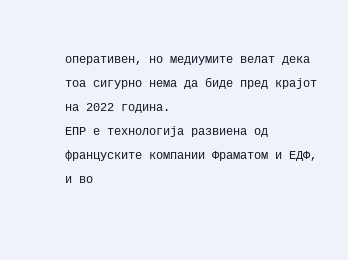оперативен, но медиумите велат дека тоа сигурно нема да биде пред крајот на 2022 година.
ЕПР е технологија развиена од француските компании Фраматом и ЕДФ, и во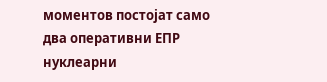моментов постојат само два оперативни ЕПР нуклеарни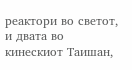реактори во светот, и двата во кинескиот Таишан,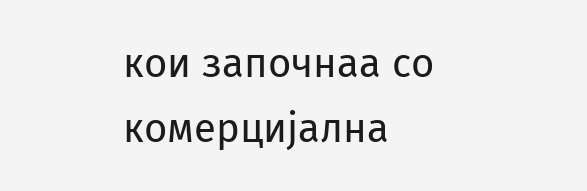кои започнаа со комерцијална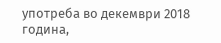употреба во декември 2018 година,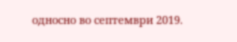односно во септември 2019.